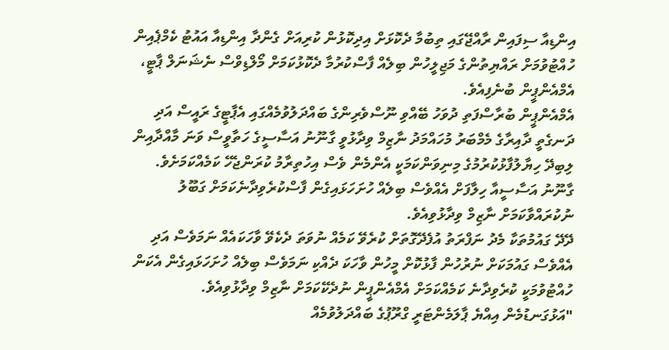އިންޑިއާ ސިފައިން ރާއްޖޭގައި ތިބުމާ ދެކޮޅަށް އިދިކޮޅުން ކުރިއަށް ގެންދާ އިންޑިއާ އައުޓު ކެމްޕެއިން ހުއްޓުވުމަށް ރައްޔިތުންގެ މަޖިލީހުން ބިލެއް ފާސްކުރުމާ ދެކޮޅުކަމަށް މޯލްޑިވްސް ނެޝަނަލް ޕާޓީ، އެމްއެންޕީން ބުނެފިއެވެ.
އެމްއެންޕީން ބުރާސްފަތި ދުވަހު ބޭއްވި ނޫސްވެރިންގެ ބައްދަލުވުމެއްގައި އެޕާޓީގެ ރައީސް އަދި ދަނގެތީ ދާއިރާގެ މެމްބަރު މުހައްމަދު ނާޒިމް ވިދާޅުވީ ގާނޫނު އަސާސީގެ ހަތާވީސް ވަނަ މާއްދާއިން ލިބިދޭ ހިޔާލުފާޅުކުރުމުގެ މިނިވަންކަމަކީ އެންމެން ވެސް އިހުތިރާމު ކުރަންޖެހޭ ކަމެއްކަމަށެވެ. ގާނޫނު އަސާސީއާ ހިލާފަށް އެއްވެސް ބިލެއް ހުށަހަޅައިގެން ފާސްކުރެވިދާނެކަމަށް ގަބޫލު ނުކުރައްވާކަމަށް ނާޒިމް ވިދާޅުވިއެވެ.
ދޭދޭ ގައުމުތަކާ މެދު ނަފްރަތު އުފެދޭގޮތަށް ކުރެވޭ ކަމެއް ނުވަތަ ދެކެވޭ ވާހަކައެއް ނަމަވެސް އަދި އެއްވެސް ގައުމަކަށް ނުރުހުން ފާޅުކޮށް މީހުން ވާހަކަ ދެއްކި ނަމަވެސް ބިލެއް ހުށަހަޅައިގެން އެކަން ހުއްޓުވުމަކީ ކުރެވިދާނެ ކަމެއްކަމަށް އެމްއެންޕީން ނުދެކޭކަމަށް ނާޒިމް ވިދާޅުވިއެވެ.
"އަޅުގަނޑުމެން އިއްޔެ ޕާލަމެންޓަރީ ގްރޫޕުގެ ބައްދަލުވުމެއް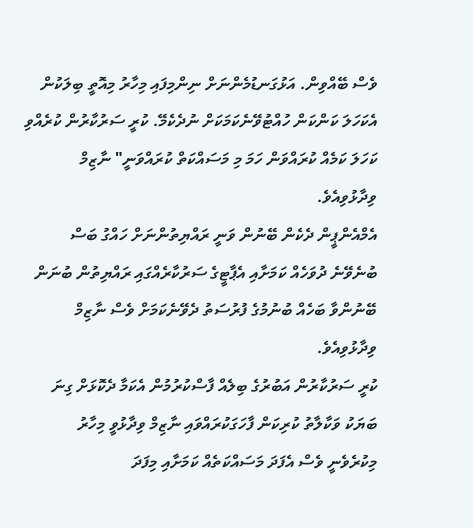ވެސް ބޭއްވިން. އަޅުގަނޑުމެންނަށް ނިންމިފައި މިހާރު މިއޮތީ ބިލަކުން އެކަހަލަ ކަންކަން ހުއްޓުވޭނެކަމަކަށް ނުދެކެމޭ. ކުރީ ސަރުކާރުން ކުރެއްވި ކަހަލަ ކަމެއް ކުރައްވަން ހަމަ މި މަސައްކަތް ކުރައްވަނީ" ނާޒިމް ވިދާޅުވިއެވެ.
އެމްއެންޕީން ދެކެން ބޭނުން ވަނީ ރައްޔިތުންނަށް ހައްގު ބަސް ބުނެވޭނެ ދުވަހެއް ކަމަށާއި އެޕާޓީގެ ސަރުކާރެއްގައި ރައްޔިތުން ބުނަން ބޭނުންވާ ބަހެއް ބުނުމުގެ ފުރުސަތު ދެވޭނެކަމަށް ވެސް ނާޒިމް ވިދާޅުވިއެވެ.
ކުރީ ސަރުކާރުން އަބުރުގެ ބިލެއް ފާސްކުރުމުން އެކަމާ ދެކޮޅަށް ގިނަ ބަޔަކު ވަކާލާތު ކުރިކަން ފާހަގަކުރައްވައި ނާޒިމް ވިދާޅުވީ މިހާރު މިކުރެވެނީ ވެސް އެފަދަ މަސައްކަތެއް ކަމަށާއި މިފަދަ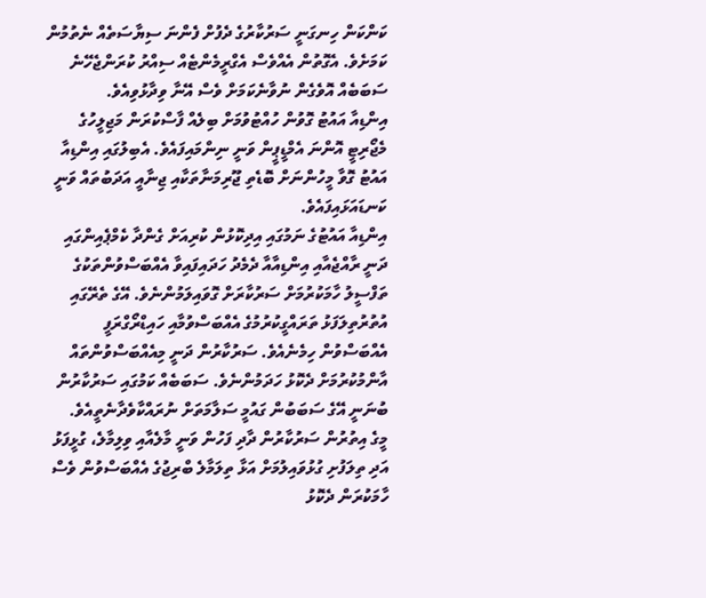ކަންކަން ހިނގަނީ ސަރުކާރުގެ ދެފުށް ފެންނަ ސިޔާސަތެއް ނެތުމުން ކަމަށެވެ. އެގޮތުން އެއްވެސް އެގްރީމެންޓެއް ސިއްރު ކުރަންޖެހޭނެ ސަބަބެއް އޮވެގެން ނުވާނެކަމަށް ވެސް އޭނާ ވިދާޅުވިއެވެ.
އިންޑިއާ އައުޓު ގޮވުން ހުއްޓުވުމަށް ބިލެއް ފާސްކުރަން މަޖިލީހުގެ މެޖޯރިޓީ އޮންނަ އެމްޑީޕީން ވަނީ ނިންމައިފައެވެ. އެބިލުގައި އިންޑިއާ އައުޓު ގޮވާ މީހުންނަށް ބޮޑެތި ޖޫރިމަނާތަކާއި ޖިނާއީ އަދަބުތައް ވަނީ ކަނޑައަޅައިފައެވެ.
އިންޑިއާ އައުޓުގެ ނަމުގައި އިދިކޮޅުން ކުރިއަށް ގެންދާ ކެމްޕެއިންގައި ދަނީ ރާއްޖެއާއި އިންޑިއާއާ ދެމެދު ހަދައިފައިވާ އެއްބަސްވުންތަކުގެ ތަފްސީލު ހާމަކުރުމަށް ސަރުކާރަށް ގޮވައިލަމުންނެވެ. އޭގެ ތެރޭގައި އުތުރުތިލަފަޅު ތަރައްގީކުރުމުގެ އެއްބަސްވުމާއި ހައިޑްރޯގްރަފީ އެއްބަސްވުން ހިމެނެއެވެ. ސަރުކާރުން ދަނީ މިއެއްބަސްވުންތައް އާންމުކުރުމަށް ދެކޮޅު ހަދަމުންނެވެ. ސަބަބެއް ކަމުގައި ސަރުކާރުން ބުނަނީ އޭގެ ސަބަބުން ގައުމީ ސަލާމަތަށް ނުރައްކާވެދާނެތީއެވެ.
މީގެ އިތުރުން ސަރުކާރުން ދާދި ފަހުން ވަނީ މާލެއާއި ވިލިމާލެ، ގުޅީފަޅު އަދި ތިލަފުށި ގުޅުވައިލުމަށް އަޅާ ތިލަމާލެ ބްރިޖުގެ އެއްބަސްވުން ވެސް ހާމަކުރަން ދެކޮޅު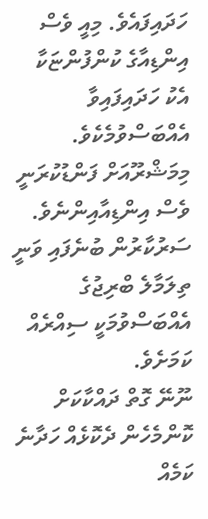ހަދައިފައެވެ. މިއީ ވެސް އިންޑިއާގެ ކުންފުންޏަކާ އެކު ހަދައިފައިވާ އެއްބަސްވުމެކެވެ. މިމަޝްރޫއަށް ފަންޑުކުރަނީ ވެސް އިންޑިއާއިންނެވެ. ސަރުކާރުން ބުނެފައި ވަނީ ތިލަމާލެ ބްރިޖުގެ އެއްބަސްވުމަކީ ސިއްރެއް ކަމަށެވެ.
ނޫނޭ ގޮތް ދައްކާކަށް ކޮންމެހެން ދެކޮޅެއް ހަދާނެ ކަމެއް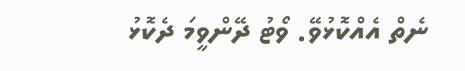ނެތް އެއްކޮޅުވޭ. ވޯޓު ދޭންވީމަ ދެކޮޅު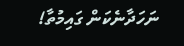ނަހަދާނެކަން ގައިމުތާ!